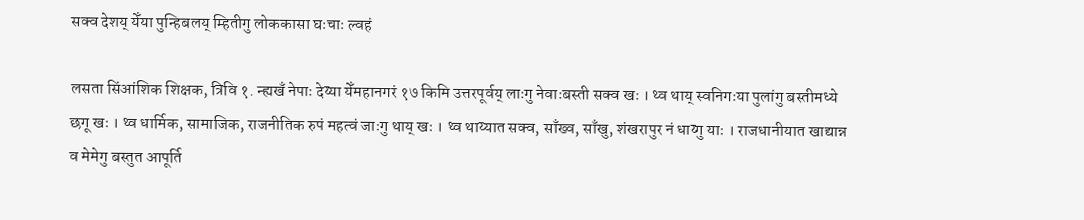सक्व देशय् येँया पुन्हिबलय् म्हितीगु लोककासा घःचाः ल्वहं

लसता सिंआंशिक शिक्षक, त्रिवि १. न्ह्यखँ नेपाः देय्या येँमहानगरं १७ किमि उत्तरपूर्वय् लाःगु नेवाःबस्ती सक्व खः । थ्व थाय् स्वनिगःया पुलांगु बस्तीमध्ये छगू खः । थ्व धार्मिक, सामाजिक, राजनीतिक रुपं महत्वं जाःगु थाय् खः । थ्व थाय्यात सक्व, साँख्व, साँखु, शंखरापुर नं धाय्गु याः । राजधानीयात खाद्यान्न व मेमेगु बस्तुत आपूर्ति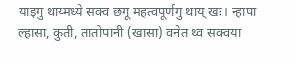याइगु थाय्मध्ये सक्व छगू महत्वपूर्णगु थाय् खः। न्हापा ल्हासा, कुती, तातोपानी (खासा) वनेत थ्व सक्वया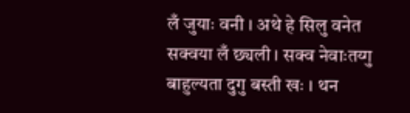लँ जुयाः वनी । अथे हे सिलु वनेत सक्वया लँ छ्यली । सक्व नेवाःतय्गु बाहुल्यता दुगु बस्ती खः । थन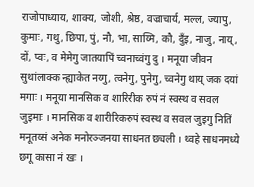राजोपाध्याय, शाक्य, जोशी, श्रेष्ठ, वज्राचार्य, मल्ल, ज्यापु, कुमाः, गथु, छिपा, पुं, नौ, भा, साय्मि, कौ, दुँइ, नाजु, नाय्, दों, प्वः, व मेमेगु जातयापिं च्वनाच्वंगु दु । मनूया जीवन सुथांलाक्क न्ह्याकेत नय्गु, त्वनेगु, पुनेगु, च्वनेगु थाय् जक दयां मगाः । मनूया मानसिक व शारिरीक रुपं नं स्वस्थ व सवल जुइमाः । मानसिक व शारीरिकरुपं स्वस्थ व सवल जुइगु नितिं मनूतय्सं अनेक मनोरञ्जनया साधनत छ्यली । थ्वहे साधनमध्ये छगू कासा नं खः ।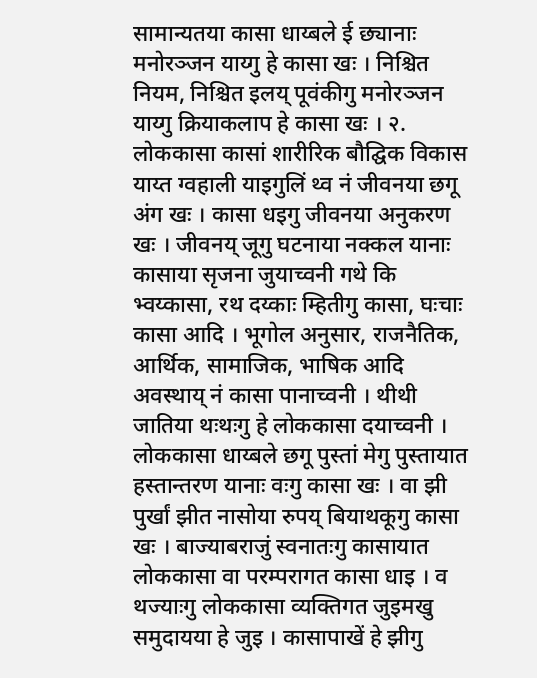सामान्यतया कासा धाय्बले ई छ्यानाः मनोरञ्जन याय्गु हे कासा खः । निश्चित नियम, निश्चित इलय् पूवंकीगु मनोरञ्जन याय्गु क्रियाकलाप हे कासा खः । २. लोककासा कासां शारीरिक बौद्घिक विकास याय्त ग्वहाली याइगुलिं थ्व नं जीवनया छगू अंग खः । कासा धइगु जीवनया अनुकरण खः । जीवनय् जूगु घटनाया नक्कल यानाः कासाया सृजना जुयाच्वनी गथे कि भ्वय्कासा, रथ दय्काः म्हितीगु कासा, घःचाः कासा आदि । भूगोल अनुसार, राजनैतिक, आर्थिक, सामाजिक, भाषिक आदि अवस्थाय् नं कासा पानाच्वनी । थीथी जातिया थःथःगु हे लोककासा दयाच्वनी । लोककासा धाय्बले छगू पुस्तां मेगु पुस्तायात हस्तान्तरण यानाः वःगु कासा खः । वा झी पुर्खां झीत नासोया रुपय् बियाथकूगु कासा खः । बाज्याबराजुं स्वनातःगु कासायात लोककासा वा परम्परागत कासा धाइ । व थज्याःगु लोककासा व्यक्तिगत जुइमखु समुदायया हे जुइ । कासापाखें हे झीगु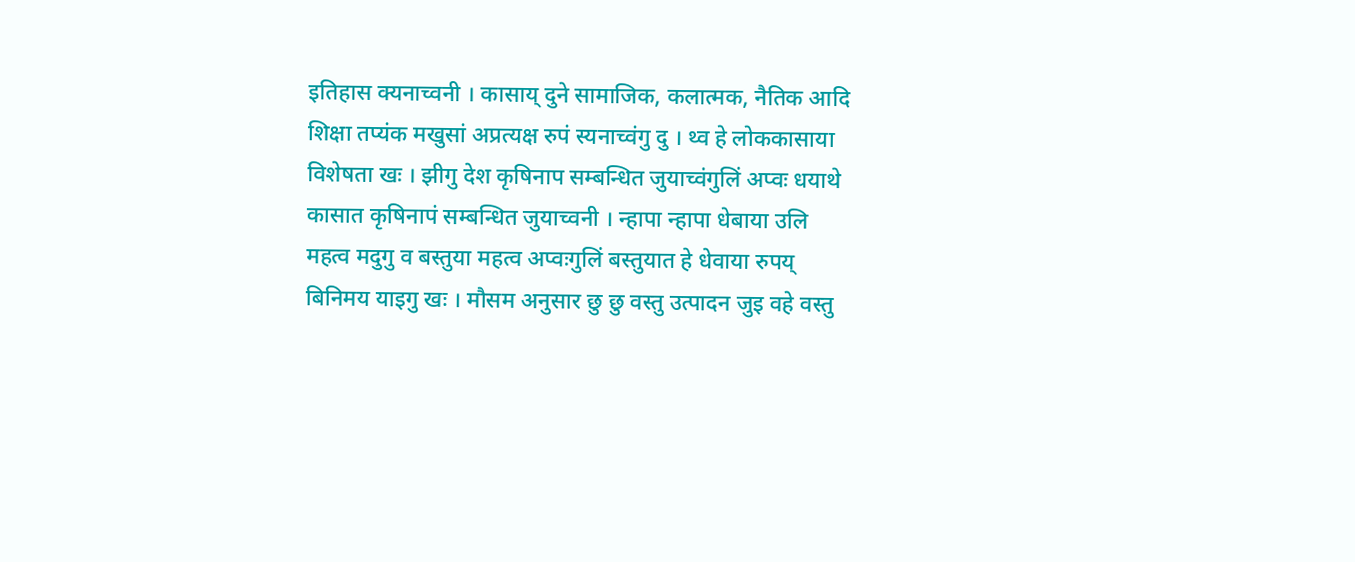इतिहास क्यनाच्वनी । कासाय् दुने सामाजिक, कलात्मक, नैतिक आदि शिक्षा तप्यंक मखुसां अप्रत्यक्ष रुपं स्यनाच्वंगु दु । थ्व हे लोककासाया विशेषता खः । झीगु देश कृषिनाप सम्बन्धित जुयाच्वंगुलिं अप्वः धयाथे कासात कृषिनापं सम्बन्धित जुयाच्वनी । न्हापा न्हापा धेबाया उलि महत्व मदुगु व बस्तुया महत्व अप्वःगुलिं बस्तुयात हे धेवाया रुपय् बिनिमय याइगु खः । मौसम अनुसार छु छु वस्तु उत्पादन जुइ वहे वस्तु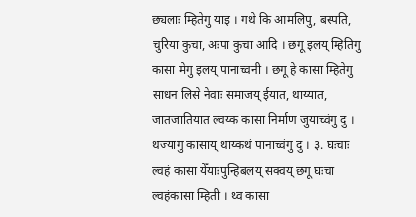छ्यलाः म्हितेगु याइ । गथे कि आमलिपु, बस्पति, चुरिया कुचा, अःपा कुचा आदि । छगू इलय् म्हितिगु कासा मेगु इलय् पानाच्वनी । छगू हे कासा म्हितेगु साधन लिसे नेवाः समाजय् ईयात, थाय्यात, जातजातियात ल्वय्क कासा निर्माण जुयाच्वंगु दु । थज्यागु कासाय् थाय्कथं पानाच्वंगु दु । ३. घःचाः ल्वहं कासा येँयाःपुन्हिबलय् सक्वय् छगू घःचा ल्वहंकासा म्हिती । थ्व कासा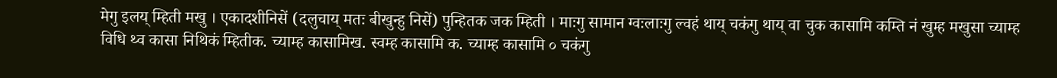मेगु इलय् म्हिती मखु । एकादशीनिसें (दलुचाय् मतः बीखुन्हु निसें) पुन्हितक जक म्हिती । माःगु सामान ग्वःलाःगु ल्वहं थाय् चकंगु थाय् वा चुक कासामि कम्ति नं खुम्ह मखुसा च्याम्ह विधि थ्व कासा निथिकं म्हितीक. च्याम्ह कासामिख. स्वम्ह कासामि क. च्याम्ह कासामि ० चकंगु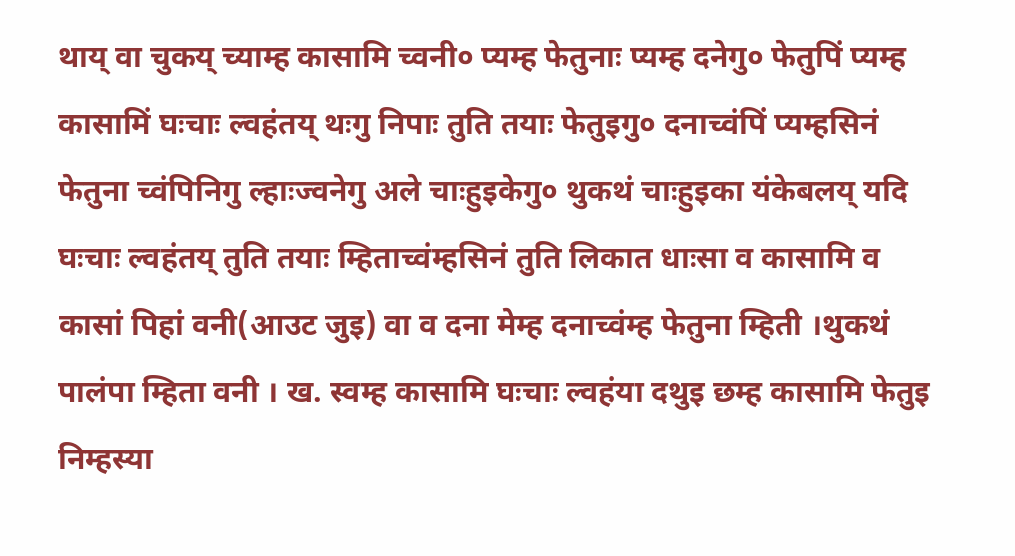थाय् वा चुकय् च्याम्ह कासामि च्वनी० प्यम्ह फेतुनाः प्यम्ह दनेगु० फेतुपिं प्यम्ह कासामिं घःचाः ल्वहंतय् थःगु निपाः तुति तयाः फेतुइगु० दनाच्वंपिं प्यम्हसिनं फेतुना च्वंपिनिगु ल्हाःज्वनेगु अले चाःहुइकेगु० थुकथं चाःहुइका यंकेबलय् यदि घःचाः ल्वहंतय् तुति तयाः म्हिताच्वंम्हसिनं तुति लिकात धाःसा व कासामि व कासां पिहां वनी(आउट जुइ) वा व दना मेम्ह दनाच्वंम्ह फेतुना म्हिती ।थुकथं पालंपा म्हिता वनी । ख. स्वम्ह कासामि घःचाः ल्वहंया दथुइ छम्ह कासामि फेतुइ निम्हस्या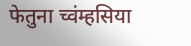फेतुना च्वंम्हसिया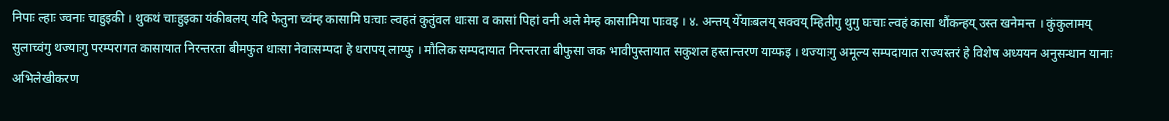निपाः ल्हाः ज्वनाः चाहुइकी । थुकथं चाःहुइका यंकीबलय् यदि फेतुना च्वंम्ह कासामि घःचाः ल्वहतं कुतुंवल धाःसा व कासां पिहां वनी अले मेम्ह कासामिया पाःवइ । ४. अन्तय् येँयाःबलय् सक्वय् म्हितीगु थुगु घःचाः ल्वहं कासा थौंकन्हय् उस्त खनेमन्त । कुंकुलामय् सुलाच्वंगु थज्याःगु परम्परागत कासायात निरन्तरता बीमफुत धाःसा नेवाःसम्पदा हे धरापय् लाय्फु । मौलिक सम्पदायात निरन्तरता बीफुसा जक भावीपुस्तायात सकुशल हस्तान्तरण याय्फइ । थज्याःगु अमूल्य सम्पदायात राज्यस्तरं हे विशेष अध्ययन अनुसन्धान यानाः अभिलेखीकरण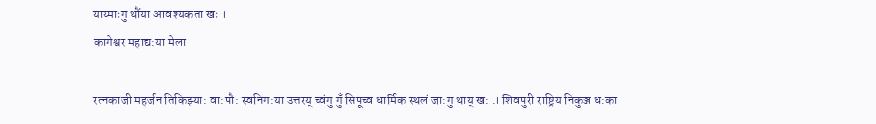याय्माःगु थौंया आवश्यकता खः ।
कागेश्वर महाद्य:या मेला

रत्नकाजी महर्जन तिकिझ्या: वा:पौ: स्वनिग:या उत्तरय् च्वंगु गुँ सिपूच्व धार्मिक स्थलं जा:गु थाय् ख: .। शिवपुरी राष्ट्रिय निकुञ्ज ध:का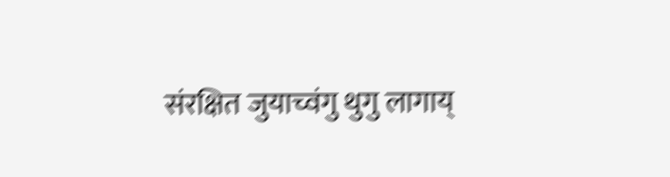संरक्षित जुयाच्वंगु थुगु लागाय्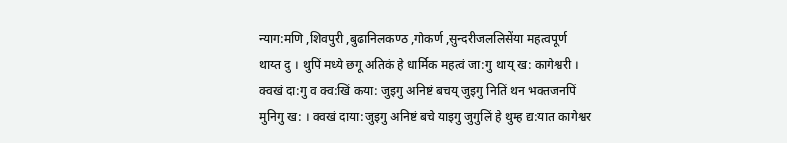न्याग:मणि ,शिवपुरी ,बुढानिलकण्ठ ,गोकर्ण ,सुन्दरीजललिसेंया महत्वपूर्ण थाय्त दु । थुपिं मध्ये छगू अतिकं हे धार्मिक महत्वं जा:गु थाय् ख: कागेश्वरी । क्वखं दा:गु व क्व:खिं कया: जुइगु अनिष्टं बचय् जुइगु नितिं थन भक्तजनपिं मुनिगु ख: । क्वखं दाया:जुइगु अनिष्टं बचे याइगु जुगुलिं हे थुम्ह द्य:यात कागेश्वर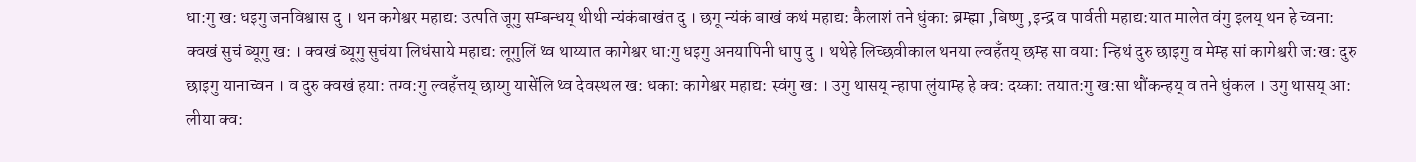धा:गु ख: धइगु जनविश्वास दु । थन कगेश्वर महाद्य: उत्पति जूगु सम्बन्धय् थीथी न्यंकंबाखंत दु । छगू न्यंकं बाखं कथं महाद्य: कैलाशं तने धुंका: ब्रम्ह्मा ,बिष्णु ,इन्द्र व पार्वती महाद्य:यात मालेत वंगु इलय् थन हे च्वना: क्वखं सुचं ब्यूगु ख: । क्वखं ब्यूगु सुचंया लिधंसाये महाद्य: लूगुलिं थ्व थाय्यात कागेश्वर धा:गु धइगु अनयापिनी धापु दु । थथेहे लिच्छवीकाल थनया ल्वहँतय् छम्ह सा वया: न्हिथं दुरु छाइगु व मेम्ह सां कागेश्वरी ज:ख: दुरु छाइगु यानाच्वन । व दुरु क्वखं हया: तग्व:गु ल्वहँत्तय् छाय्गु यासेंलि थ्व देवस्थल ख: धका: कागेश्वर महाद्य: स्वंगु ख: । उगु थासय् न्हापा लुंयाम्ह हे क्व: दय्का: तयात:गु ख:सा थौंकन्हय् व तने धुंकल । उगु थासय् आ: लीया क्व: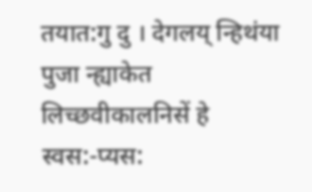तयात:गु दु । देगलय् न्हिथंया पुजा न्ह्याकेत लिच्छवीकालनिसें हे स्वस:-प्यस: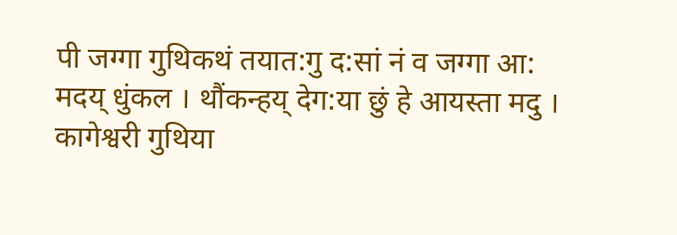पी जग्गा गुथिकथं तयात:गु द:सां नं व जग्गा आ: मदय् धुंकल । थौंकन्हय् देग:या छुं हे आयस्ता मदु । कागेश्वरी गुथिया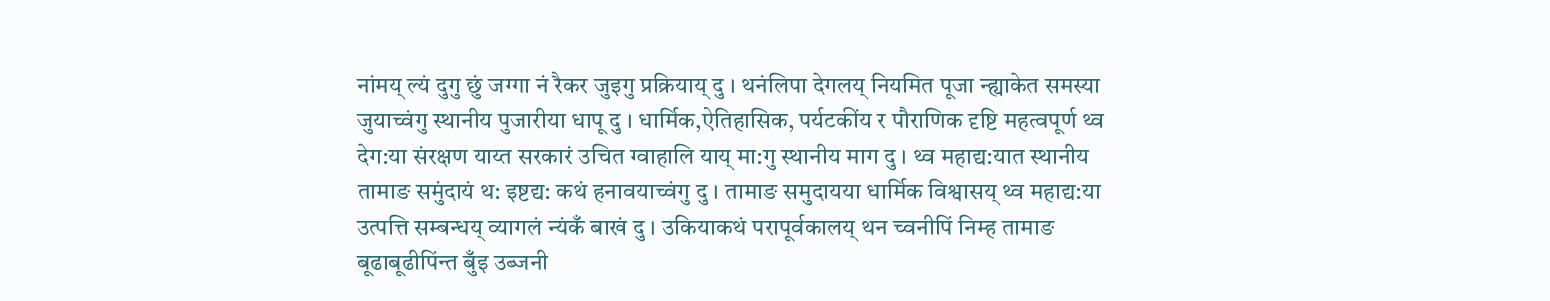नांमय् ल्यं दुगु छुं जग्गा नं रैकर जुइगु प्रक्रियाय् दु । थनंलिपा देगलय् नियमित पूजा न्ह्याकेत समस्या जुयाच्वंगु स्थानीय पुजारीया धापू दु । धार्मिक,ऐतिहासिक, पर्यटकींय र पौराणिक दृष्टि महत्वपूर्ण थ्व देग:या संरक्षण याय्त सरकारं उचित ग्वाहालि याय् मा:गु स्थानीय माग दु । थ्व महाद्य:यात स्थानीय तामाङ समुंदायं थ: इष्टद्य: कथं हनावयाच्वंगु दु । तामाङ समुदायया धार्मिक विश्वासय् थ्व महाद्य:या उत्पत्ति सम्बन्धय् व्यागलं न्यंकँ बाखं दु । उकियाकथं परापूर्वकालय् थन च्वनीपिं निम्ह तामाङ बूढाबूढीपिंन्त बुँइ उब्जनी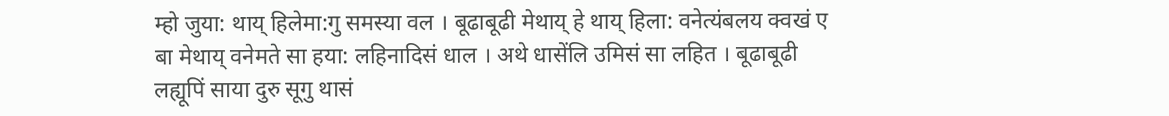म्हो जुया: थाय् हिलेमा:गु समस्या वल । बूढाबूढी मेथाय् हे थाय् हिला: वनेत्यंबलय क्वखं ए बा मेथाय् वनेमते सा हया: लहिनादिसं धाल । अथे धासेंलि उमिसं सा लहित । बूढाबूढी लह्यूपिं साया दुरु सूगु थासं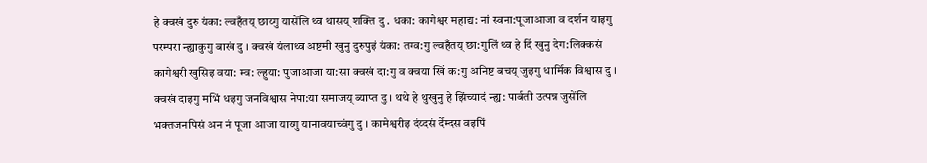हे क्वखं दुरु यंका: ल्वहँतय् छाय्गु यासेंलि थ्व थासय् शक्ति दु . धका: कागेश्वर महाद्य: नां स्वना:पूजाआजा व दर्शन याइगु परम्परा न्ह्याकुगु बाखं दु । क्वखं यंलाथ्व अष्टमी खुनु दुरुपुइं यंका: तग्व:गु ल्वहँतय् छा:गुलिं थ्व हे दिं खुनु देग:लिक्कसं कागेश्वरी खुसिइ वया: म्व: ल्हुया: पुजाआजा या:सा क्वखं दा:गु व क्वया खिं क:गु अनिष्ट बचय् जुइगु धार्मिक विश्वास दु । क्वखं दाइगु मभिं धइगु जनविश्वास नेपा:या समाजय् ब्याप्त दु । थथे हे थुखुनु हे झिंच्यादं न्ह्य: पार्बती उत्पन्न जुसेंलि भक्तजनपिसं अन नं पूजा आजा याय्गु यानावयाच्वंगु दु । कामेश्वरीइ दंय्दसं र्देम्दस वइपिं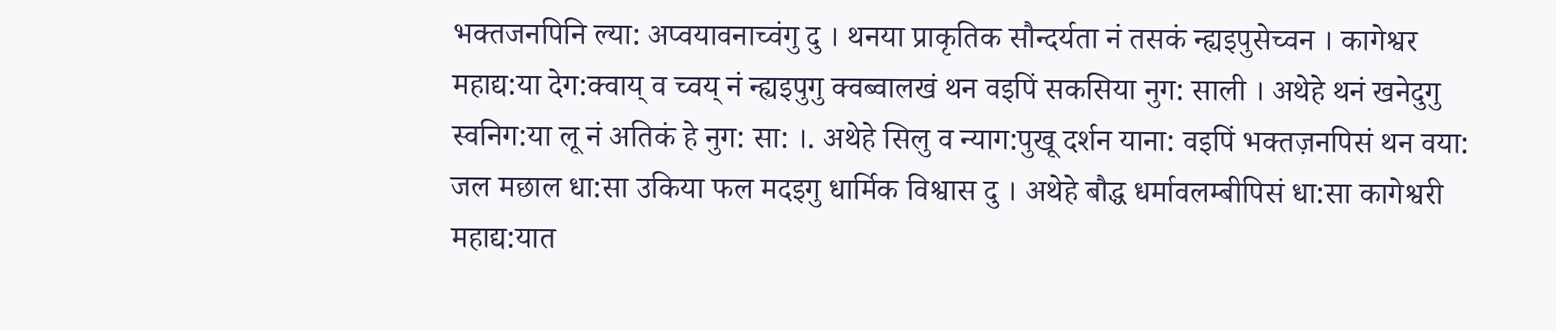भक्तजनपिनि ल्या: अप्वयावनाच्वंगु दु । थनया प्राकृतिक सौन्दर्यता नं तसकं न्ह्यइपुसेच्वन । कागेश्वर महाद्य:या देग:क्वाय् व च्वय् नं न्ह्यइपुगु क्वब्वालखं थन वइपिं सकसिया नुग: साली । अथेहे थनं खनेदुगु स्वनिग:या लू नं अतिकं हे नुग: सा: ।. अथेहे सिलु व न्याग:पुखू दर्शन याना: वइपिं भक्तज़नपिसं थन वया: जल मछाल धा:सा उकिया फल मदइगु धार्मिक विश्वास दु । अथेहे बौद्ध धर्मावलम्बीपिसं धा:सा कागेश्वरी महाद्य:यात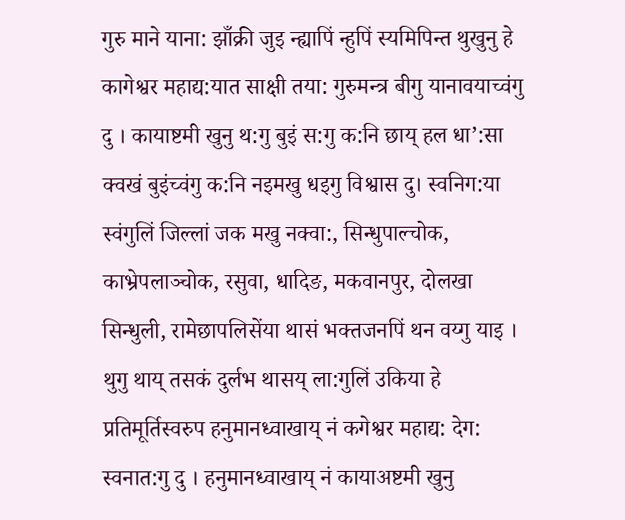गुरु माने याना: झाँक्री जुइ न्ह्यापिं न्हुपिं स्यमिपिन्त थुखुनु हे कागेश्वर महाद्य:यात साक्षी तया: गुरुमन्त्र बीगु यानावयाच्वंगु दु । कायाष्टमी खुनु थ:गु बुइं स:गु क:नि छाय् हल धा’:सा क्वखं बुइंच्वंगु क:नि नइमखु धइगु विश्वास दु। स्वनिग:या स्वंगुलिं जिल्लां जक मखु नक्वा:, सिन्धुपाल्चोक, काभ्रेपलाञ्चोक, रसुवा, धादिङ, मकवानपुर, दोलखा सिन्धुली, रामेछापलिसेंया थासं भक्तजनपिं थन वय्गु याइ । थुगु थाय् तसकं दुर्लभ थासय् ला:गुलिं उकिया हे प्रतिमूर्तिस्वरुप हनुमानध्वाखाय् नं कगेश्वर महाद्य: देग: स्वनात:गु दु । हनुमानध्वाखाय् नं कायाअष्टमी खुनु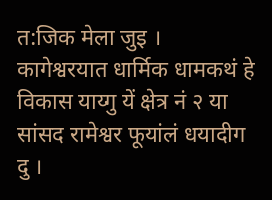त:जिक मेला जुइ । कागेश्वरयात धार्मिक धामकथं हे विकास याय्गु यें क्षेत्र नं २ या सांसद रामेश्वर फूयांलं धयादीग दु ।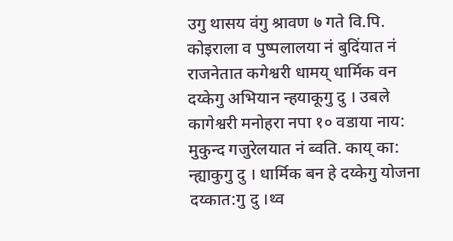उगु थासय वंगु श्रावण ७ गते वि.पि. कोइराला व पुष्पलालया नं बुदिंयात नं राजनेतात कगेश्वरी धामय् धार्मिक वन दय्केगु अभियान न्हयाकूगु दु । उबले कागेश्वरी मनोहरा नपा १० वडाया नाय: मुकुन्द गजुरेलयात नं ब्वति. काय् का: न्ह्याकुगु दु । धार्मिक बन हे दय्केगु योजना दय्कात:गु दु ।थ्व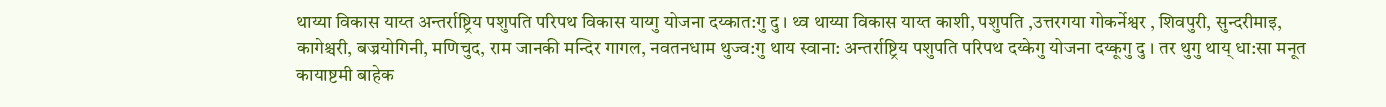थाय्या विकास याय्त अन्तर्राष्ट्रिय पशुपति परिपथ विकास याय्गु योजना दय्कात:गु दु । थ्व थाय्या विकास याय्त काशी, पशुपति ,उत्तरगया गोकर्नेश्वर , शिवपुरी, सुन्दरीमाइ, कागेश्चरी, बज्रयोगिनी, मणिचुद, राम जानकी मन्दिर गागल, नवतनधाम थुज्व:गु थाय स्वाना: अन्तर्राष्ट्रिय पशुपति परिपथ दय्केगु योजना दय्कूगु दु । तर थुगु थाय् धा:सा मनूत कायाष्टमी बाहेक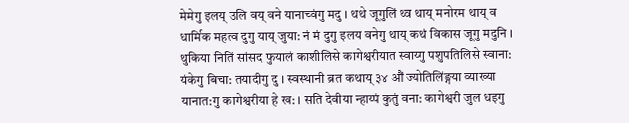मेमेगु इलय् उलि वय् वने यानाच्वंगु मदु । थथे जूगुलिं थ्व थाय् मनोरम थाय् व धार्मिक महत्व दुगु याय् जुया: नं मं दुगु इलय वनेगु थाय् कथं विकास जूगु मदुनि । थुकिया नितिं सांसद फुयालं काशीलिसे कागेश्वरीयात स्वाय्गु पशुपतिलिसे स्वाना: यंकेगु बिचा: तयादीगु दु । स्वस्थानी ब्रत कथाय् ३४ औं ज्योतिलिंङ्गया व्याख्या यानात:गु कागेश्वरीया हे ख: । सति देवीया न्हाय्पं कुतुं वना: कागेश्वरी जुल धइगु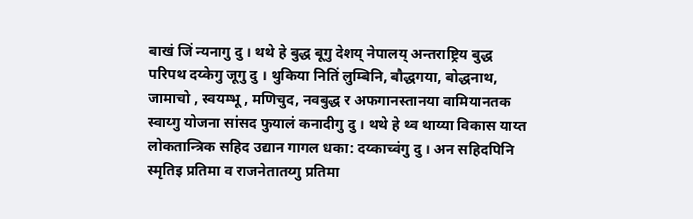बाखं जिं न्यनागु दु । थथे हे बुद्ध बूगु देशय् नेपालय् अन्तराष्ट्रिय बुद्ध परिपथ दय्केगु जूगु दु । थुकिया नितिं लुम्बिनि, बौद्धगया, बोद्धनाथ, जामाचो , स्वयम्भू , मणिचुद, नवबुद्ध र अफगानस्तानया वामियानतक स्वाय्गु योजना सांसद फुयालं कनादीगु दु । थथे हे थ्व थाय्या विकास याय्त लोकतान्त्रिक सहिद उद्यान गागल धका: दय्काच्वंगु दु । अन सहिदपिनि स्मृतिइ प्रतिमा व राजनेतातय्गु प्रतिमा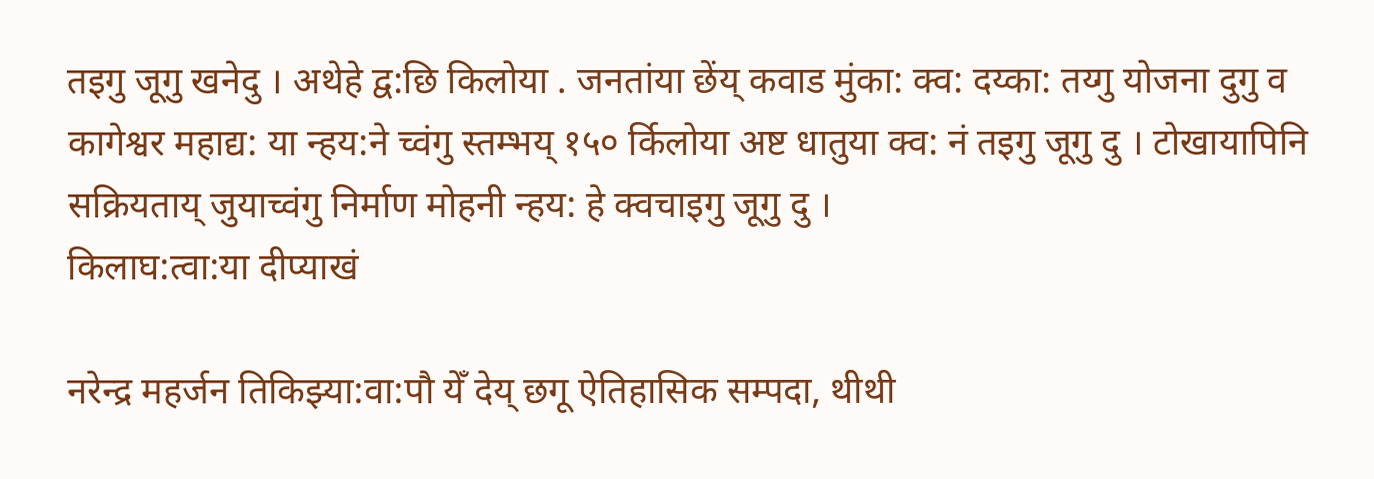तइगु जूगु खनेदु । अथेहे द्व:छि किलोया . जनतांया छेंय् कवाड मुंका: क्व: दय्का: तय्गु योजना दुगु व कागेश्वर महाद्य: या न्हय:ने च्वंगु स्तम्भय् १५० र्किलोया अष्ट धातुया क्व: नं तइगु जूगु दु । टोखायापिनि सक्रियताय् जुयाच्वंगु निर्माण मोहनी न्हय: हे क्वचाइगु जूगु दु ।
किलाघ:त्वा:या दीप्याखं

नरेन्द्र महर्जन तिकिझ्या:वा:पौ येँ देय् छगू ऐतिहासिक सम्पदा, थीथी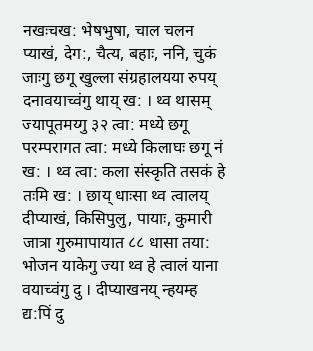नखःचख: भेषभुषा, चाल चलन प्याखं, देग:, चैत्य, बहाः, ननि, चुकं जाःगु छगू खुल्ला संग्रहालयया रुपय् दनावयाच्वंगु थाय् ख: । थ्व थासम् ज्यापूतमय्गु ३२ त्वा: मध्ये छगू परम्परागत त्वा: मध्ये किलाघः छगू नं ख: । थ्व त्वा: कला संस्कृति तसकं हे तःमि ख: । छाय् धाःसा थ्व त्वालय् दीप्याखं, किसिपुलु, पायाः, कुमारी जात्रा गुरुमापायात ८८ धासा तया: भोजन याकेगु ज्या थ्व हे त्वालं याना वयाच्वंगु दु । दीप्याखनय् न्हयम्ह द्य:पिं दु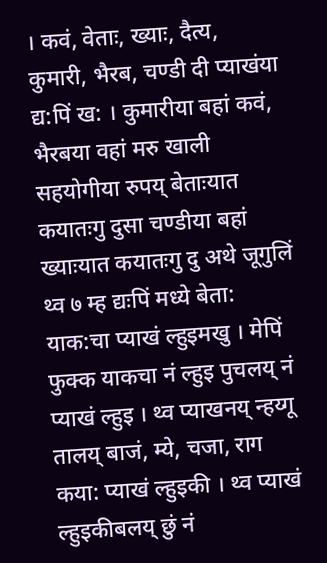। कवं, वेताः, ख्याः, दैत्य, कुमारी, भैरब, चण्डी दी प्याखंया द्य:पिं ख: । कुमारीया बहां कवं, भैरबया वहां मरु खाली सहयोगीया रुपय् बेताःयात कयातःगु दुसा चण्डीया बहां ख्याःयात कयातःगु दु अथे जूगुलिं थ्व ७ म्ह द्यःपिं मध्ये बेता: याक:चा प्याखं ल्हुइमखु । मेपिं फुक्क याकचा नं ल्हुइ पुचलय् नं प्याखं ल्हुइ । थ्व प्याखनय् न्हय्गू तालय् बाजं, म्ये, चजा, राग कया: प्याखं ल्हुइकी । थ्व प्याखं ल्हुइकीबलय् छुं नं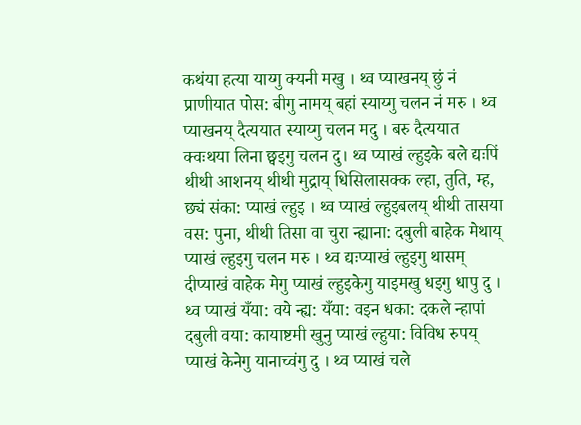कथंया हत्या याय्गु क्यनी मखु । थ्व प्याखनय् छुं नं प्राणीयात पोस: बीगु नामय् बहां स्याय्गु चलन नं मरु । थ्व प्याखनय् दैत्ययात स्याय्गु चलन मदु । बरु दैत्ययात क्वःथया लिना छ्वइगु चलन दु। थ्व प्याखं ल्हुइके बले द्यःपिं थीथी आशनय् थीथी मुद्राय् धिसिलासक्क ल्हा, तुति, म्ह, छ्यं संका: प्याखं ल्हुइ । थ्व प्याखं ल्हुइबलय् थीथी तासया वस: पुना, थीथी तिसा वा चुरा न्ह्याना: दबुली बाहेक मेथाय् प्याखं ल्हुइगु चलन मरु । थ्व द्यःप्याखं ल्हुइगु थासम् दीप्याखं वाहेक मेगु प्याखं ल्हुइकेगु याइमखु धइगु धापु दु । थ्व प्याखं यँया: वये न्ह्य: यँया: वइन धका: दकले न्हापां दबुली वया: कायाष्टमी खुनु प्याखं ल्हुया: विविध रुपय् प्याखं केनेगु यानाच्वंगु दु । थ्व प्याखं चले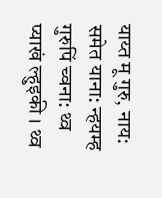याय्त मू गुरु, नाय: समेत याना: न्हयम्ह गुरुपिं च्वना: थ्व प्याखं ल्हुइकी । थ्व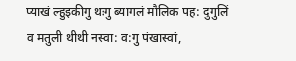प्याखं ल्हुइकीगु थःगु ब्यागलं मौलिक पह: दुगुलिं व मतुली थीथी नस्वा: व:गु पंखास्वां,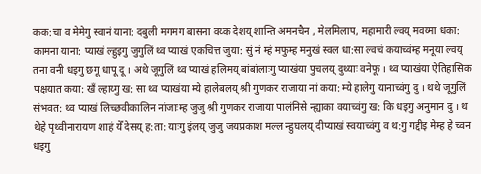कक:चा व मेमेगु स्वानं याना: दबुली मगमग बासना वय्क देशय् शान्ति अमनचैन , मेलमिलाप, महामारी ल्वय् मवय्मा धका: कामना याना: प्याखं ल्हुइगु जुगुलिं थ्व प्याखं एकचित्त जुया: सुं नं म्हं मफुम्ह मनुखं स्वल धा:सा ल्वचं कयाच्वंम्ह मनूया ल्वय् तना वनी धइगु छगू धापू दू । अथे जूगुलिं थ्व प्याखं हलिमय् बांबांलाःगु प्याखंया पुचलय् दुथ्याः वनेफू । थ्व प्याखंया ऐतिहासिक पक्षयात कया: खँ ल्हाय्गु ख: सा थ्व प्याखंया म्ये हालेबलय् श्री गुणकर राजाया नां कया: म्ये हालेगु यानाच्वंगु दु । थथे जूगुलिं संभवत: थ्व प्याखं लिच्छवीकालिन नांजाःम्ह जुजु श्री गुणकर राजाया पालंनिसे न्ह्याका वयाच्वंगु ख: कि धइगु अनुमान दु । थ थेहे पृथ्वीनारायण शाहं येँ देसय् ह:ता: याःगु इंलय् जुजु जयप्रकाश मल्ल न्हुघलय् दीप्याखं स्वयाच्वंगु व थ:गु गद्दीइ मेम्ह हे च्वन धइगु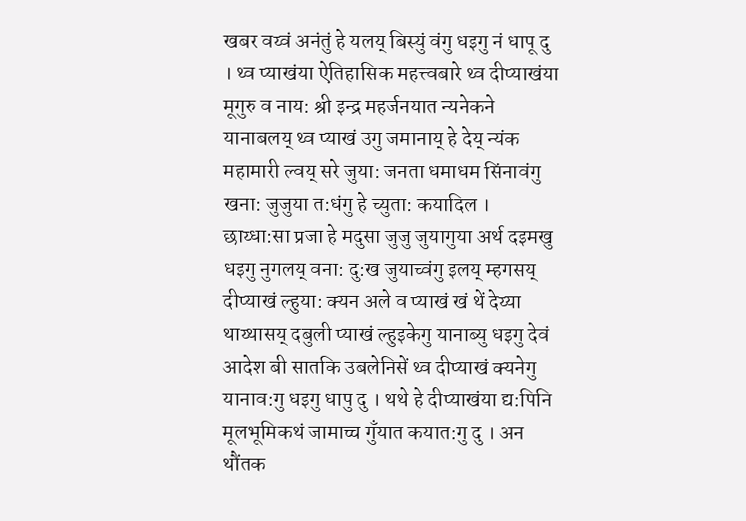खबर वय्वं अनंतुं हे यलय् बिस्युं वंगु धइगु नं धापू दु । थ्व प्याखंया ऐतिहासिक महत्त्वबारे थ्व दीप्याखंया मूगुरु व नाय: श्री इन्द्र महर्जनयात न्यनेकने यानाबलय् थ्व प्याखं उगु जमानाय् हे देय् न्यंक महामारी ल्वय् सरे जुया: जनता धमाधम सिंनावंगु खना: जुजुया त:धंगु हे च्युता: कयादिल । छाय्धा:सा प्रजा हे मदुसा जुजु जुयागुया अर्थ दइमखु धइगु नुगलय् वना: दु:ख जुयाच्वंगु इलय् म्हगसय् दीप्याखं ल्हुया: क्यन अले व प्याखं खं थें देय्या थाय्थासय् दबुली प्याखं ल्हुइकेगु यानाब्यु धइगु देवं आदेश बी सातकि उबलेनिसें थ्व दीप्याखं क्यनेगु यानाव:गु धइगु धापु दु । थथे हे दीप्याखंया द्य:पिनि मूलभूमिकथं जामाच्च गुँयात कयात:गु दु । अन थौंतक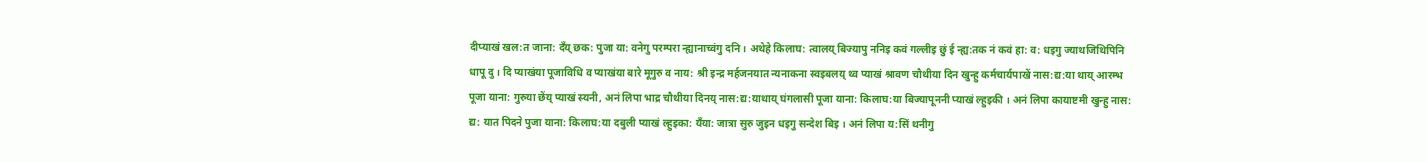दीप्याखं खल:त जाना: दँय् छक: पुजा या: वनेगु परम्परा न्ह्यानाच्वंगु दनि । अथेहे किलाघ: त्वालय् बिज्यापु ननिइ कवं गल्लीइ छुं ई न्ह्य:तक नं कवं हा: व: धइगु ज्याथजिथिपिनि धापू दु । दि प्याखंया पूजाविधि व प्याखंया बारे मूगुरु व नाय: श्री इन्द्र मर्हजनयात न्यनाकना स्वइबलय् थ्व प्याखं श्रावण चौथीया दिन खुन्हु कर्मचार्यपाखें नास:द्य:या थाय् आरम्भ पूजा याना: गुरुया छेंय् प्याखं स्यनी, अनं लिपा भाद्र चौथीया दिनय् नास:द्य:याथाय् घंगलासी पूजा याना: किलाघ:या बिज्यापूननी प्याखं ल्हुइकी । अनं लिपा कायाष्टमी खुन्हु नास: द्य: यात पिदने पुजा याना: किलाघ:या दबुली प्याखं ल्हुइका: यँया: जात्रा सुरु जुइन धइगु सन्देश बिइ । अनं लिपा य:सिं थनीगु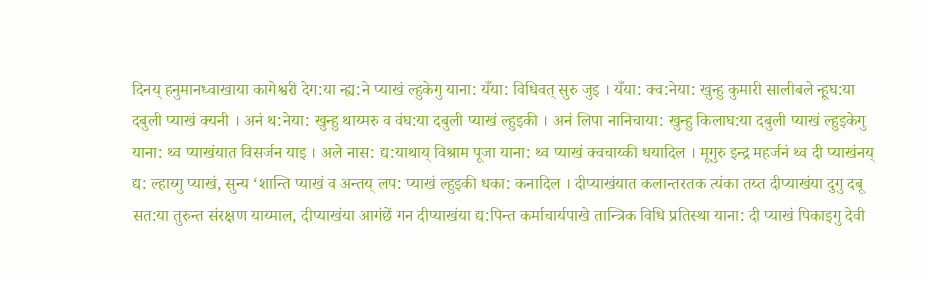दिनय् हनुमानध्वाखाया कागेश्वरी देग:या न्ह्य:ने प्याखं ल्हुकेगु याना: यँया: विधिवत् सुरु जुइ । यँया: क्व:नेया: खुन्हु कुमारी सालीबले न्हूघ:या दबुली प्याखं क्यनी । अनं थ:नेया: खुन्हु थाय्मरु व वंघ:या दबुली प्याखं ल्हुइकी । अनं लिपा नानिचाया: खुन्हु किलाघ:या दबुली प्याखं ल्हुइकेगु याना: थ्व प्याखंयात विसर्जन याइ । अले नास: द्य:याथाय् विश्राम पूजा याना: थ्व प्याखं क्वचाय्की धयादिल । मूगुरु इन्द्र महर्जनं थ्व दी प्याखंनय् द्य: ल्हाय्गु प्याखं, सुन्य ‘शान्ति प्याखं व अन्तय् लप: प्याखं ल्हुइकी धका: कनादिल । दीप्याखंयात कलान्तरतक त्यंका तय्त दीप्याखंया दुगु दबू सत:या तुरुन्त संरक्षण याय्माल, दीप्याखंया आगंछें गन दीप्याखंया द्य:पिन्त कर्माचार्यपाखे तान्त्रिक विधि प्रतिस्था याना: दी प्याखं पिकाइगु देवी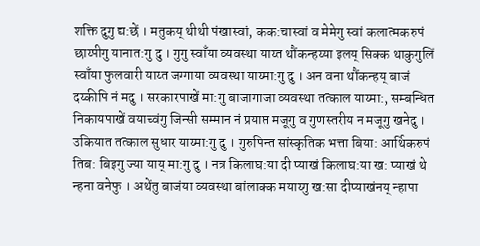शक्ति दुगु द्य:छें । मतुकय् थीथी पंखास्वां, कक:चास्वां व मेमेगु स्वां कलात्मकरुपं छाय्पीगु यानात:गु दु । गुगु स्वाँया व्यवस्था याय्त थौंकन्हय्या इलय् सिक्क थाकुगुलिं स्वाँया फुलवारी याय्त जग्गाया व्यवस्था याय्मा:गु दु । अन वना थौंकन्हय् बाजं दय्कीपि नं मदु । सरकारपाखें मा:गु बाजागाजा व्यवस्था तत्काल याय्मा:, सम्बन्धित निकायपाखें वयाच्वंगु जिन्सी सम्मान नं प्रयाप्त मजूगु व गुणस्तरीय न मजूगु खनेदु । उकियात तत्काल सुधार याय्मा:गु दु । गुरुपिन्त सांस्कृतिक भत्ता बिया: आर्थिकरुपं तिब: बिइगु ज्या याय् मा:गु दु । नत्र किलाघ:या दी प्याखं किलाघ:या ख: प्याखं थे न्हना वनेफु । अथेंतु बाजंया व्यवस्था बांलाक्क मयाय्गु ख:सा दीप्याखंनय् न्हापा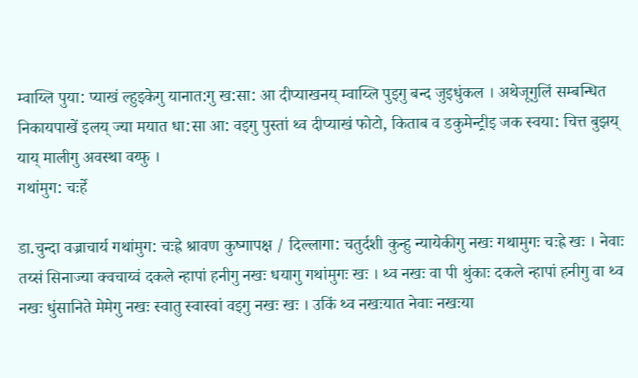म्वाय्लि पुया: प्याखं ल्हुइकेगु यानात:गु ख:सा: आ दीप्याखनय् म्वाय्लि पुइगु बन्द जुइधुंकल । अथेजूगुलिं सम्बन्धित निकायपाखें इलय् ज्या मयात धा:सा आ: वइगु पुस्तां थ्व दीप्याखं फोटो, किताब व डकुमेन्ट्रीइ जक स्वया: चित्त बुझय् याय् मालीगु अवस्था वय्फु ।
गथांमुग: चःर्हे

डा.चुन्दा वज्राचार्य गथांमुग: चःह्रे श्रावण कुष्गापक्ष / दिल्लागा: चतुर्दशी कुन्हु न्यायेकीगु नखः गथामुगः चःह्रे खः । नेवाः तय्सं सिनाज्या क्वचाय्वं दकले न्हापां हनीगु नखः धयागु गथांमुगः खः । थ्व नखः वा पी थुंकाः दकले न्हापां हनीगु वा थ्व नखः धुंसानिते मेमेगु नखः स्वातु स्वास्वां वइगु नखः खः । उकिं थ्व नखःयात नेवाः नखःया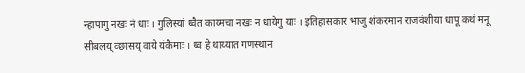न्हापागु नखः नं धाः । गुलिस्यां थ्वैत काय्मचा नखः न धायेगु याः । इतिहासकार भाजु शंकरमान राजवंशीया धापू कथं मनू सीबलय् व्छासय् वाये यंकैमाः । थ्व हे थाय्यात गणस्थान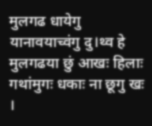मुलगढ धायेगु यानावयाच्वंगु दु।थ्व हे मुलगढया छुं आखः हिलाः गथांमुगः धकाः ना छूगु खः ।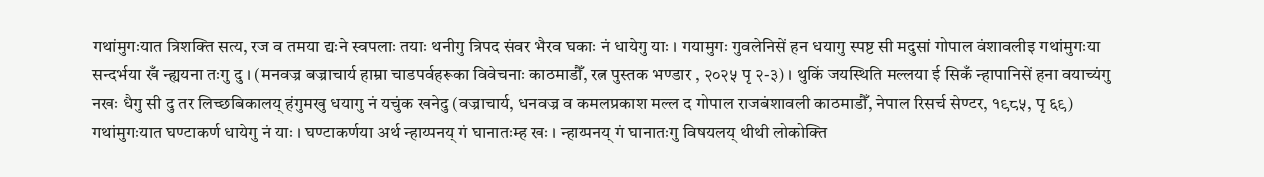गथांमुगःयात त्रिशक्ति सत्य, रज व तमया द्यःने स्वपलाः तयाः थनीगु त्रिपद संवर भैरव घकाः नं धायेगु याः । गयामुगः गुवलेनिसें हन धयागु स्पष्ट सी मदुसां गोपाल वंशावलीइ गथांमुगःया सन्दर्भया खँ न्ह्ययना तःगु दु । (मनवज्र बज्राचार्य हाम्रा चाडपर्वहरूका विवेचनाः काठमाडौँ, रत्न पुस्तक भण्डार , २०२५ पृ २-३) । थुकिं जयस्थिति मल्लया ई सिकँ न्हापानिसें हना वयाच्यंगु नखः धैगु सी दु तर लिच्छबिकालय् हंगुमखु धयागु नं यचुंक खनेदु (वज्राचार्य, धनवज्र व कमलप्रकाश मल्ल द गोपाल राजबंशावली काठमाडौँ, नेपाल रिसर्च सेण्टर, १९८५, पृ ६९) गथांमुगःयात घण्टाकर्ण धायेगु नं याः । घण्टाकर्णया अर्थ न्हाय्पनय् गं घानातःम्ह खः । न्हाय्पनय् गं घानातःगु विषयलय् थीथी लोकोक्ति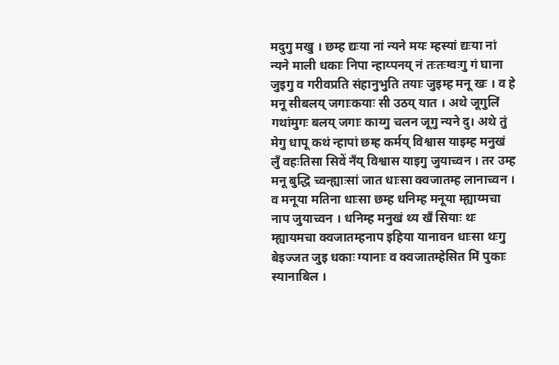मदुगु मखु । छम्ह द्यःया नां न्यने मयः म्हस्यां द्यःया नां न्यने माली धकाः निपा न्हाय्पनय् नं तःतःग्वःगु गं घाना जुइगु व गरीवप्रति संहानुभुति तयाः जुइम्ह मनू खः । व हे मनू सीबलय् जगाःकयाः सी उठय् यात । अथे जूगुलिं गथांमुगः बलय् जगाः काय्गु चलन जूगु न्यने दु। अथे तुं मेगु धापू कथं न्हापां छम्ह कर्मय् विश्वास याइम्ह मनुखं लुँ वहःतिसा सिवें नँय् विश्वास याइगु जुयाच्वन । तर उम्ह मनू बुद्धि च्वन्ह्याःसां जात धाःसा क्वजातम्ह लानाच्वन । व मनूया मतिना धाःसा छम्ह धनिम्ह मनूया म्ह्याय्मचा नाप जुयाच्वन । धनिम्ह मनुखं थ्य खँ सियाः थः म्ह्यायमचा क्वजातम्हनाप इहिया यानावन धाःसा थःगु बेइज्जत जुइ धकाः ग्यानाः व क्वजातम्हेसित मिं पुकाः स्यानाबिल ।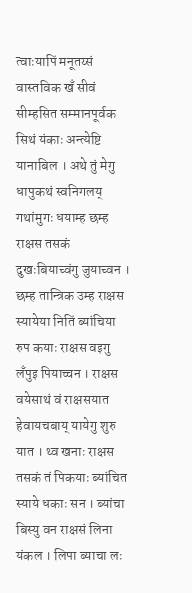त्वाःयापिं मनूतय्सं वास्तविक खँ सीवं सीम्हसित सम्मानपूर्वक सिथं यंकाः अन्त्येष्टि यानाबिल । अथे तुं मेगु धापुकथं स्वनिगलय् गथांमुगः धयाम्ह छम्ह राक्षस तसकं दुखःबियाच्वंगु जुयाच्वन । छम्ह तान्त्रिक उम्ह राक्षस स्यायेया नितिं ब्यांचिया रुप कयाः राक्षस वइगु लँपुइ पियाच्चन । राक्षस वयेसाथं वं राक्षसयात हेवायचबाय् यायेगु शुरु यात । थ्व खनाः राक्षस तसकं तं पिकयाः ब्यांचित स्याये धकाः सन । ब्यांचा बिस्यु वन राक्षसं लिना यंकल । लिपा ब्याचा लः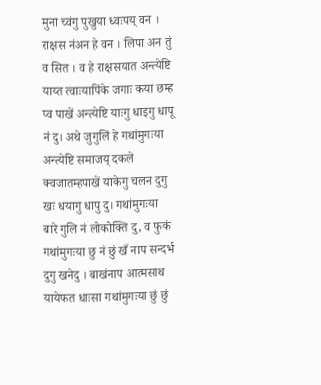मुना च्वंगु पुखुया ध्वःपय् वन । राक्षस नंअन हे वन । लिपा अन तुं व सित । व हे राक्षसयात अन्त्येष्टि याय्त त्वाःयापिंके जगाः कया छम्ह प्व पाखें अन्त्येष्टि याःगु धाइगु धापू नं दु। अथे जुगुलिं हे गथांमुगःया अन्त्येष्टि समाजय् दकले क्वजातम्हपाखें याकेगु चलन दुगु खः धयागु धापु दु। गथांमुगःया बारे गुलि नं लोकोक्ति दु, व फुकं गथांमुगःया छु नं छुं खँ नाप सन्दर्भ दुगु खनेदु । बाखंनाप आत्मसाथ यायेफत धाःसा गथांमुगःया छुं छुं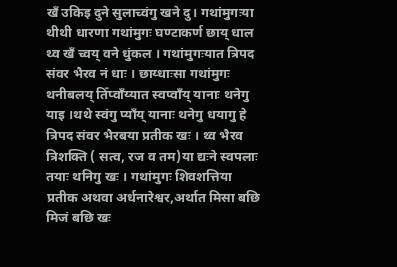खँ उकिइ दुने सुलाच्वंगु खने दु। गथांमुगःया थीथी धारणा गथांमुगः घण्टाकर्ण छाय् धाल थ्व खँ च्वय् वने धुंकल । गथांमुगःयात त्रिपद संवर भैरव नं धाः । छाय्धाःसा गथांमुगः थनीबलय् तिँप्वाँय्यात स्वप्वाँय् यानाः थनेगु याइ ।थथे स्वंगु प्याँय् यानाः थनेगु धयागु हे त्रिपद संवर भैरबया प्रतीक खः । थ्व भैरव त्रिशक्ति ( सत्व, रज व तम)या द्यःने स्वपलाः तयाः थनिगु खः । गथांमुगः शिवशत्तिया प्रतीक अथवा अर्धनारेश्वर,अर्थात मिसा बछि मिजं बछि खः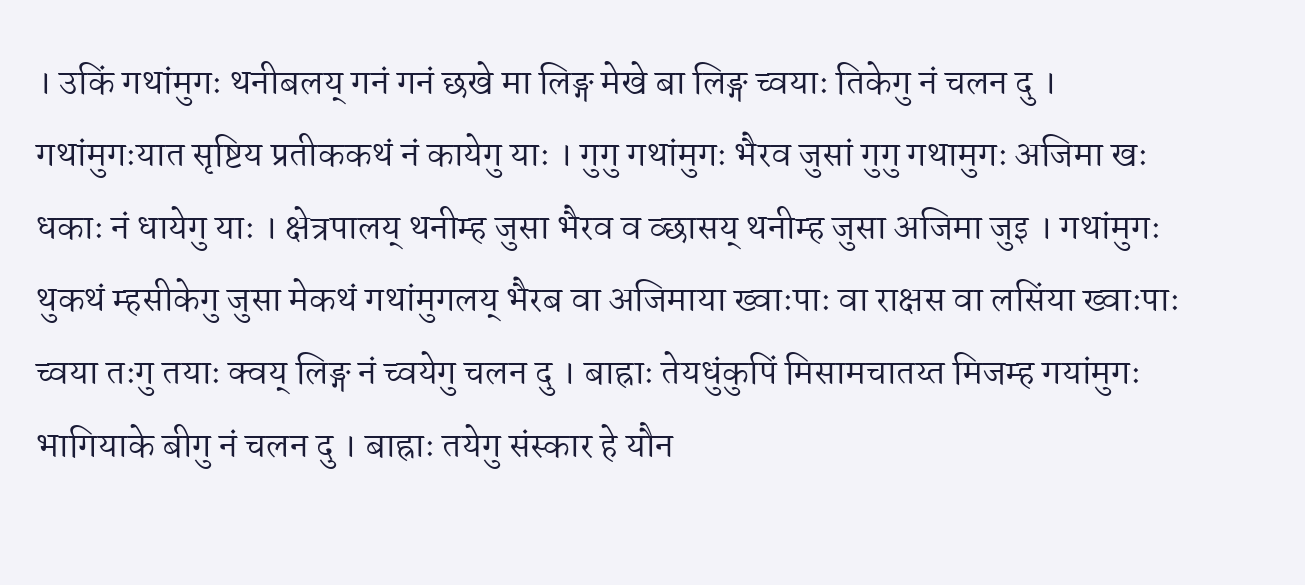। उकिं गथांमुगः थनीबलय् गनं गनं छखे मा लिङ्ग मेखे बा लिङ्ग च्वयाः तिकेगु नं चलन दु । गथांमुगःयात सृष्टिय प्रतीककथं नं कायेगु याः । गुगु गथांमुगः भैरव जुसां गुगु गथामुगः अजिमा खः धकाः नं धायेगु याः । क्षेत्रपालय् थनीम्ह जुसा भैरव व व्छासय् थनीम्ह जुसा अजिमा जुइ । गथांमुगः थुकथं म्हसीकेगु जुसा मेकथं गथांमुगलय् भैरब वा अजिमाया ख्वाःपाः वा राक्षस वा लसिंया ख्वाःपाः च्वया तःगु तयाः क्वय् लिङ्ग नं च्वयेगु चलन दु । बाह्राः तेयधुंकुपिं मिसामचातय्त मिजम्ह गयांमुगः भागियाके बीगु नं चलन दु । बाह्राः तयेगु संस्कार हे यौन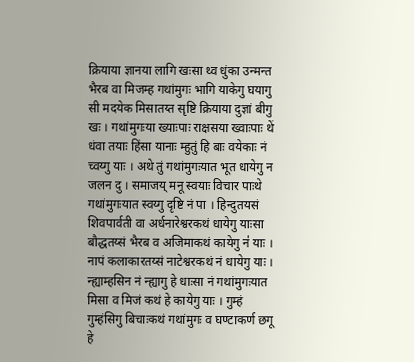क्रियाया ज्ञानया लागि खःसा थ्व धुंका उन्मन्त भैरब वा मिजम्ह गथांमुगः भागि याकेगु घयागु सी मदयेक मिसातय्त सृष्टि क्रियाया दुज्ञां बीगु खः । गथांमुगःया ख्याःपाः राक्षसया ख्वाःपाः थें धंवा तयाः हिंसा यानाः म्हुतुं हि बाः वयेकाः नं च्वय्गु याः । अथे तुं गथांमुगःयात भूत धायेगु न जलन दु । समाजय् मनू स्वयाः विचार पाःथे गथांमुगःयात स्वय्गु दृष्टि नं पा । हिन्दुतयसं शिवपार्वती वा अर्धनारेश्वरकथं धायेगु याःसा बौद्धतय्सं भैरब व अजिमाकथं कायेगु न॑ याः । नापं कलाकारतय्सं नाटेश्वरकथं नं धायेगु याः । न्ह्याम्हसिन नं न्ह्यागु हे धाःसा नं गथांमुगःयात मिसा व मिजं कथं हे कायेगु याः । गुम्हं गुम्हंसिगु बिचाःकथं गथांमुगः व घण्टाकर्ण छगू हे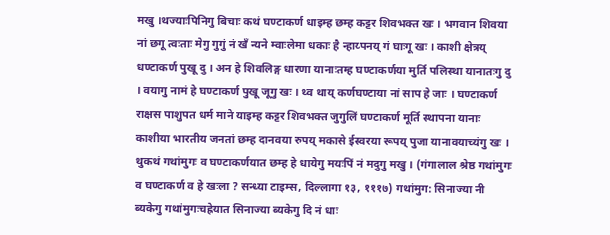मखु ।थज्याःपिनिगु बिचाः कथं घण्टाकर्ण धाइम्ह छम्ह कट्टर शिवभक्त खः । भगवान शिवया नां छगू त्वःताः मेगु गुगुं नं खँ न्यने म्वाःलेमा धकाः है न्हाय्पनय् गं घाःगू खः । काशी क्षेत्रय् धण्टाकर्ण पुखू दु । अन हे शिवलिङ्ग धारणा यानाःतम्ह घण्टाकर्णया मुर्ति पलिस्था यानातःगु दु । वयागु नामं हे घण्टाकर्ण पुखू जूगु खः । थ्व थाय् कर्णघण्टाया नां साप हे जाः । घण्टाकर्ण राक्षस पाशुपत धर्म माने याइम्ह कट्टर शिवभक्त जुगुलिं घण्टाकर्ण मूर्ति स्थापना यानाः काशीया भारतीय जनतां छम्ह दानवया रुपय् मकासे ईस्वरया रूपय् पुजा यानावयाच्यंगु खः । थुकथं गथांमुगः व घण्टाकर्णयात छम्ह हे धायेगु मयःपिं नं मदुगु मखु । (गंगालाल श्रेष्ठ गथांमुगः व घण्टाकर्ण व हे खःला ? सन्ध्या टाइम्स, दिल्लागा १३, १११७) गथांमुग: सिनाज्या नी ब्यकेगु गथांमुगःचह्रेयात सिनाज्या ब्यकेगु दि नं धाः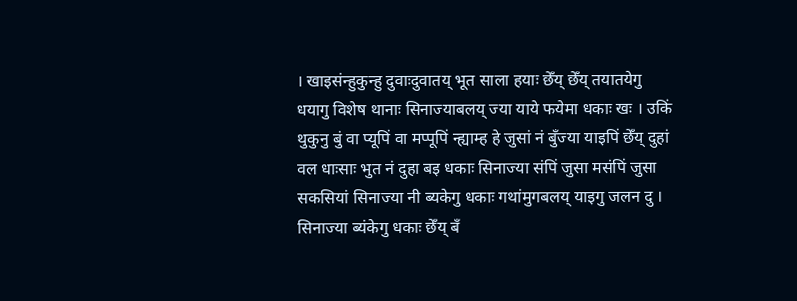। खाइसंन्हुकुन्हु दुवाःदुवातय् भूत साला हयाः छेँय् छेँय् तयातयेगु धयागु विशेष थानाः सिनाज्याबलय् ज्या याये फयेमा धकाः खः । उकिं थुकुनु बुं वा प्यूपिं वा मप्पूपिं न्ह्याम्ह हे जुसां नं बुँज्या याइपिं छेँय् दुहां वल धाःसाः भुत नं दुहा बइ धकाः सिनाज्या संपिं जुसा मसंपिं जुसा सकसियां सिनाज्या नी ब्यकेगु धकाः गथांमुगबलय् याइगु जलन दु । सिनाज्या ब्यंकेगु धकाः छेँय् बँ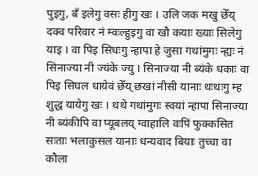पुइगु, बँ इलेगु वसः हीगु खः । उलि जक मखु छेँय् दक्व परिवार नं म्वःल्हुइगु वा खौ कयाः ख्याः सिलेगु याइ । वा पिइ सिधःगु न्हापा हे जुसा गथांमुगः न्ह्यः नं सिनाज्या नी ज्यंके ज्यु । सिनाज्या नी ब्यंके धकाः वा पिइ सिघल धायेवं छेँय् छखां नीसी यानाः थःथःगु म्ह शुद्ध यायेगु खः । थथे गथांमुगः स्वयां न्हापा सिनाज्या नी ब्यंकीपि वा प्यूबलय् ग्वाहालि वःपिं फुक्कसित सःताः भलाकुसल यानाः धन्यवाद बियाः तुच्चा वा कौला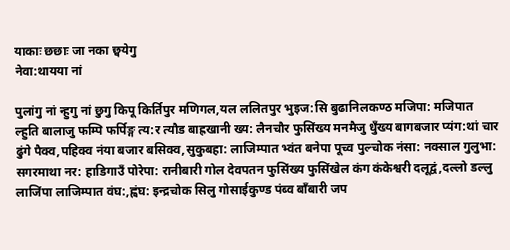याकाः छछाः जा नका छ्वयेगु
नेवा:थायया नां

पुलांगु नां न्हुगु नां छुगु किपू किर्तिपुर मणिगल,यल ललितपुर भुइज:सि बुढानिलकण्ठ मजिपा: मजिपात ल्हुति बालाजु फम्पि फर्पिङ्ग त्य:र त्यौड बाह्रखानी ख्य: लैनचौर फुसिंख्य मनमैजु धुँख्य बागबजार प्यंग:थां चार ढुंगे पैक्व,पहिक्व नंया बजार बसिक्व,सुकुबहा: लाजिम्पात भ्वंत बनेपा पूच्व पुल्चोक नंसा: नक्साल गुलुभा: सगरमाथा नर: हाडिगाउँ पोरेपा: रानीबारी गोल देवपतन फुसिंख्य फुसिंखेल कंग कंकेश्वरी दलूद्वं,दल्लो डल्लु लाजिंपा लाजिम्पात वंघ:,ह्वंघ: इन्द्रचोक सिलु गोसाईकुण्ड पंब्व बाँबारी जप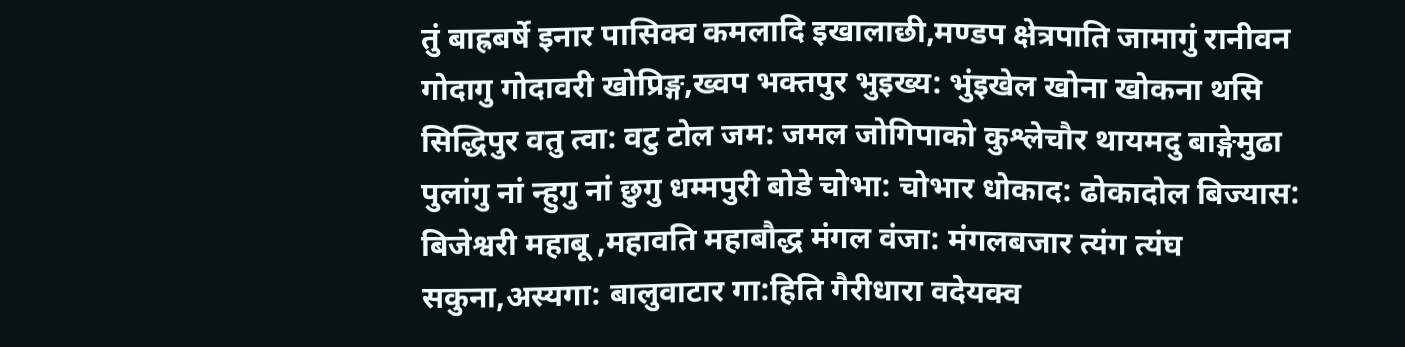तुं बाह्रबर्षे इनार पासिक्व कमलादि इखालाछी,मण्डप क्षेत्रपाति जामागुं रानीवन गोदागु गोदावरी खोप्रिङ्ग,ख्वप भक्तपुर भुइख्य: भुंइखेल खोना खोकना थसि सिद्धिपुर वतु त्वा: वटु टोल जम: जमल जोगिपाको कुश्लेचौर थायमदु बाङ्गेमुढा पुलांगु नां न्हुगु नां छुगु धम्मपुरी बोडे चोभा: चोभार धोकाद: ढोकादोल बिज्यास: बिजेश्वरी महाबू ,महावति महाबौद्ध मंगल वंजा: मंगलबजार त्यंग त्यंघ सकुना,अस्यगा: बालुवाटार गा:हिति गैरीधारा वदेयक्व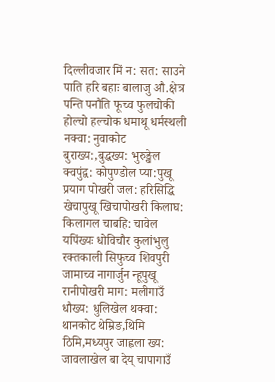दिल्लीवजार मिं न: सत: साउने पाति हरि बहाः बालाजु औ.क्षेत्र पन्ति पनौति फूच्व फुलचोकी होल्चो हल्चोक धमाथू धर्मस्थली नक्वा: नुवाकोट बुराख्य:,बुद्धख्य: भुरुङ्खेल क्वपुंद्व: कोपुण्डोल प्या:पुखू प्रयाग पोखरी जल: हरिसिद्धि खेचापुखू खिचापोखरी किलाघ: किलागल चाबहि: चावेल यपिंख्यः धोविचौर कुलांभुलु रक्तकाली सिफुच्व शिवपुरी जामाच्व नागार्जुन न्हूपुखू रानीपोखरी माग: मलीगाउँ धौख्य: धुलिखेल थक्वा: थानकोट थेम्रिङ,थिमि ठिमि,मध्यपुर जाह्वला ख्य: जावलाखेल बा देय् चापागाउँ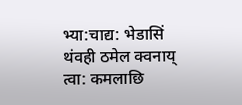भ्या:चाद्य: भेडासिं थंवही ठमेल क्वनाय् त्वा: कमलाछि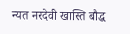न्यत नरदेवी खास्ति बौद्ध